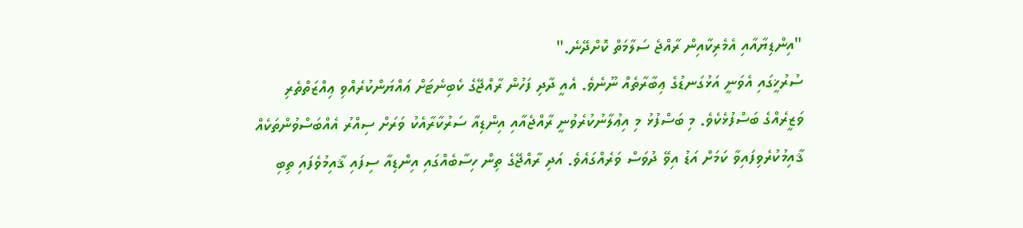"އިންޑިޔާއާއި އެމެރިކާއިން ރާއްޖެ ސަލާމަތް ކޮށްދޭނެ."
ސުރުޚީގައި އެވަނީ އަޅުގަނޑުގެ ޢިބާރާތެއް ނޫނެވެ. އެއީ ދާދި ފަހުން ރާއްޖޭގެ ކެބިނެޓަށް ޢައްޔަންކުރެއްވި ޢިއްޒަތްތެރި ވަޒީރެއްގެ ބަސްފުޅެކެވެ. މި ބަސްފުޅު މި އިޢުލާނުކުރެވުނީ ރާއްޖެއާއި އިންޑިއާ ސަރުކާރާއެކު ވަރަށް ސިއްރު އެއްބަސްވުންތަކެއް ޤާއިމުކުރެވިފައިވާ ކަމަށް އަޑު އިވޭ ދުވަސް ވަރެއްގައެވެ. އަދި ރާއްޖޭގެ ތިން ހިސާބެއްގައި އިންޑިއާ ސިފައި ޤާއިމުވެފައި ތިބި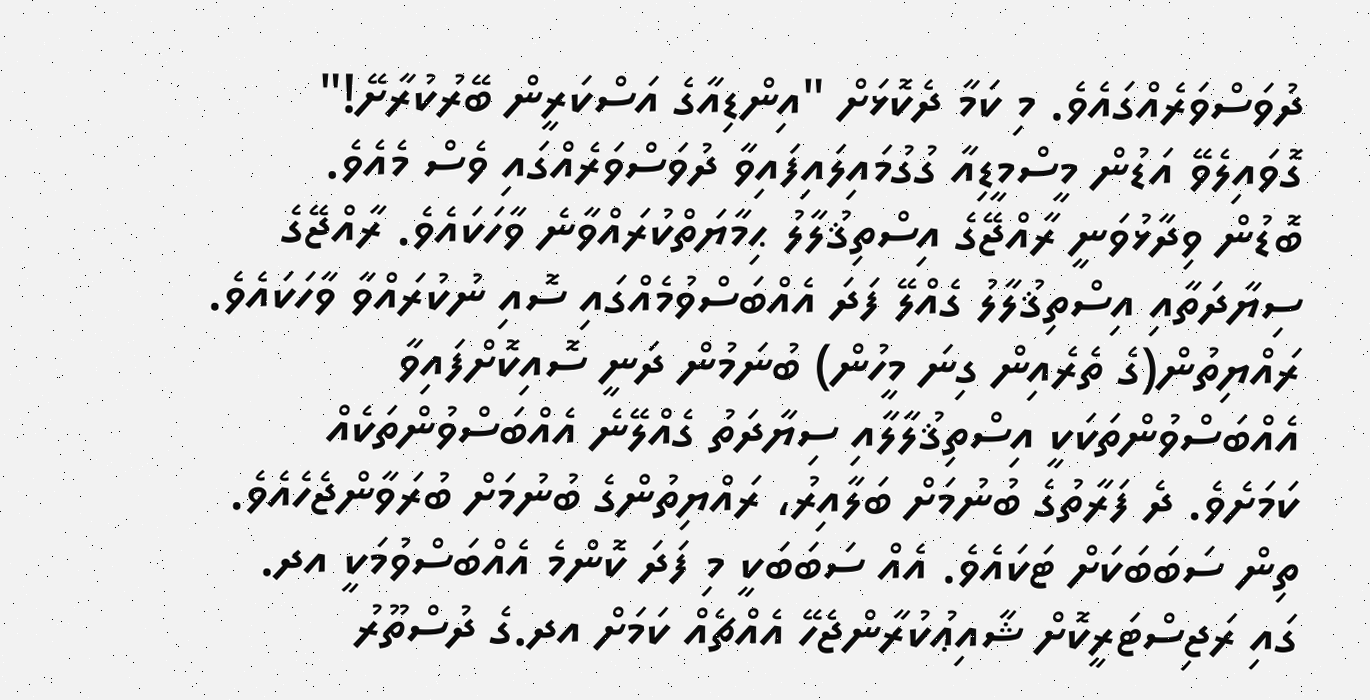ދުވަސްވަރެއްގައެވެ. މި ކަމާ ދެކޮޅަށް "އިންޑިއާގެ އަސްކަރީން ބޭރުކުރާށޭ!" ގޮވައިލެވޭ އަޑުން މީސްމީޑިއާ ގުގުމައިލައިފައިވާ ދުވަސްވަރެއްގައި ވެސް މެއެވެ.
ބޮޑުން ވިދާޅުވަނީ ރާއްޖޭގެ އިސްތިޤުލާލު ޙިމާޔަތްކުރައްވާނެ ވާހަކައެވެ. ރާއްޖޭގެ ސިޔާދަތާއި އިސްތިޤުލާލު ގެއްލޭ ފަދަ އެއްބަސްވުމެއްގައި ސޮއި ނުކުރައްވާ ވާހަކައެވެ. ރައްޔިތުން(ގެ ތެރެއިން ގިނަ މީހުން) ބުނަމުން ދަނީ ސޮއިކޮށްފައިވާ އެއްބަސްވުންތަކަކީ އިސްތިޤުލާލާއި ސިޔާދަތު ގެއްލޭނެ އެއްބަސްވުންތަކެއް ކަމަށެވެ. ދެ ފަރާތުގެ ބުނުމަށް ބަލާއިރު، ރައްޔިތުންގެ ބުނުމަށް ބުރަވާންޖެހެއެވެ. ތިން ސަބަބަކަށް ޓަކައެވެ. އެއް ސަބަބަކީ މި ފަދަ ކޮންމެ އެއްބަސްވުމަކީ އދ. ގައި ރަޖިސްޓަރީކޮށް ޝާއިޢުކުރާންޖެހޭ އެއްޗެއް ކަމަށް އދ.ގެ ދުސްތޫރު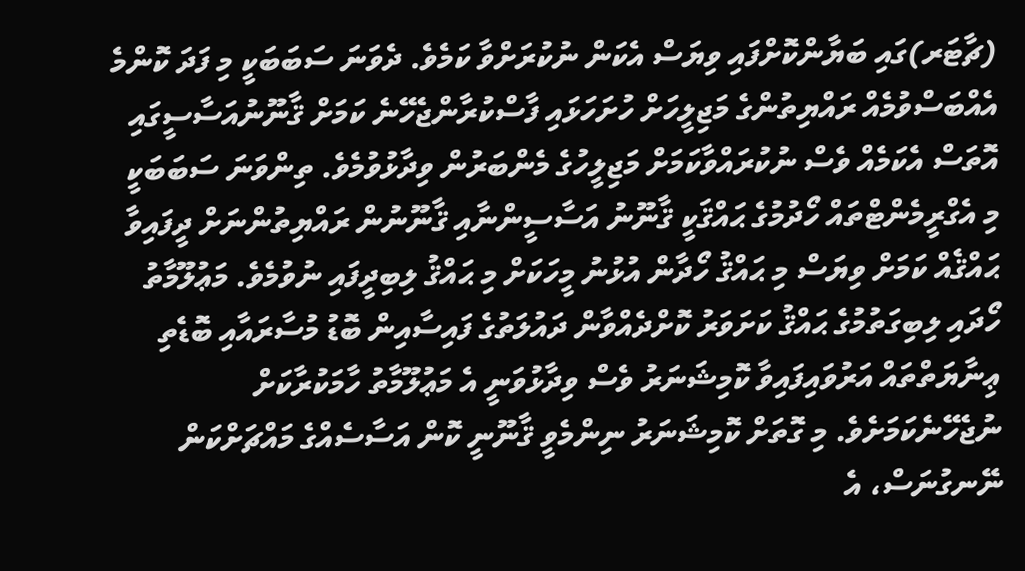(ޗާޓަރ)ގައި ބަޔާންކޮށްފައި ވިޔަސް އެކަން ނުކުރަށްވާ ކަމެވެ. ދެވަނަ ސަބަބަކީ މި ފަދަ ކޮންމެ އެއްބަސްވުމެއް ރައްޔިތުންގެ މަޖިލީހަށް ހުށަހަޅައި ފާސްކުރާންޖެހޭނެ ކަމަށް ޤާނޫނުއަސާސީގައި އޮތަސް އެކަމެއް ވެސް ނުކުރައްވާކަމަށް މަޖިލީހުގެ މެންބަރުން ވިދާޅުވުމެވެ. ތިންވަނަ ސަބަބަކީ މި އެގްރީމެންޓްތައް ހޯދުމުގެ ޙައްޤަކީ ޤާނޫނު އަސާސީންނާއި ޤާނޫނުން ރައްޔިތުންނަށް ދީފައިވާ ޙައްޤެއް ކަމަށް ވިޔަސް މި ޙައްޤު ހޯދާން އުޅުނު މީހަކަށް މި ޙައްޤު ލިބިދީފައި ނުވުމެވެ. މަޢުލޫމާތު ހޯދައި ލިބިގަތުމުގެ ޙައްޤު ކަށަވަރު ކޮށްދެއްވާން ދައުލަތުގެ ފައިސާއިން ބޮޑު މުސާރައާއި ބޮޑެތި ޢިނާޔަތްތައް އަރުވައިފައިވާ ކޮމިޝަނަރު ވެސް ވިދާޅުވަނީ އެ މަޢުލޫމާތު ހާމަކުރާކަށް ނުޖެހޭނެކަމަށެވެ. މި ގޮތަށް ކޮމިޝަނަރު ނިންމެވީ ޤާނޫނީ ކޮން އަސާސެއްގެ މައްޗަށްކަން ނޭނގުނަސް، އެ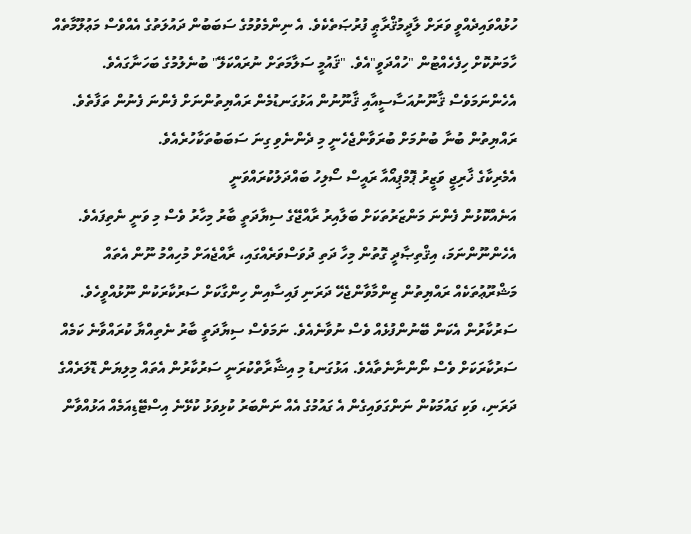ހުޅުއްވައިދެއްވީ ވަރަށް ލާދީމުޤްރާޠީ ފުރުޞަތެކެވެ. އެ ނިންމެވުމުގެ ސަބަބުން ދައުލަތުގެ އެއްވެސް މަޢުލޫމާތެއް ހާމަނުކޮށް ހިފެހެއްޓުން "ހުއްދަވީ"އެވެ. "ޤައުމީ ސަލާމަތަށް ނުރައްކަލޭ" ބުނެލުމުގެ ބަހަނާގައެވެ. އެހެންނަމަވެސް ޤާނޫނުއަސާސީއާއި ޤާނޫނުން އަޅުގަނޑުމެން ރައްޔިތުންނަށް ފެންނަ ފެނުން ތަފާތެވެ. ރައްޔިތުން ބުނާ ބުނުމަށް ބުރަވާންޖެހެނީ މި ދެންނެވި ގިނަ ސަބަބުތަކާހުރެއެވެ.
އެމެރިކާގެ ޚާރިޖީ ވަޒީރު ޕޮމްޕިއޯއާ ރައީސް ސޯލިހު ބައްދަލުކުރައްވަނީ
އަނެއްކޮޅުން ފެންނަ މަންޒަރުތަކަށް ބަލާއިރު ރާއްޖޭގެ ސިޔާދަތީ ބާރު މިހާރު ވެސް މި ވަނީ ނެތިފައެވެ. އެހެންނޫންނަމަ، އިޤްތިޞާދީ ގޮތުން މިހާ ދަތި ދުވަސްވަރެއްގައި، ރާއްޖެއަށް މުހިއްމު ނޫން އެތައް މަޝްރޫޢުތަކެއް ރައްޔިތުން ޒިންމާވާންޖެހޭ ދަރަނި ފައިސާއިން ހިންގާކަށް ސަރުކާރަކުން ނޫޅުއްވީހެވެ. ސަރުކާރުން އެކަން ބޭނުންފުޅެއް ވެސް ނުވާނެއެވެ. ނަމަވެސް ސިޔާދަތީ ބާރު ނެތިއްޔާ ކުރައްވާނެ ކަމެއް ސަރުކާރަކަށް ވެސް ނޯންނާނެތާއެވެ. އަޅުގަނޑު މި އިޝާރާތްކުރަނީ ސަރުކާރުން އެތައް މިލިޔަން ޑޮލަރެއްގެ ދަރަނި، ވަކި ގައުމަކުން ނަންގަވައިގެން އެ ގައުމުގެ އެއް ނަންބަރު ކުޅިވަޅު ކުޅޭނެ އިސްޓޭޑިއަމެއް އަޅުއްވާން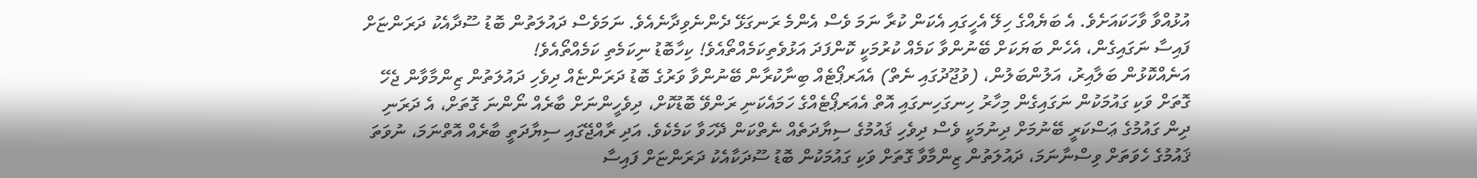އުޅުއްވާ ވާހަކައަށެވެ. އެ ބަޔެއްގެ ހިލޭ އެހީގައި އެކަން ކުރާ ނަމަ ވެސް އެންމެ ރަނގަޅޭ ދެންނެވިދާނެއެވެ. ނަމަވެސް ދައުލަތުން ބޮޑު ސޫދާއެކު ދަރަންޏަށް ފައިސާ ނަގައިގެން، އެހެން ބަޔަކަށް ބޭނުންވާ ކަމެއް ކުރުމަކީ ކޮންފަދަ އަޅުވެތިކަމެއްތޯއެވެ! ކިހާބޮޑު ނިކަމެތި ކަމެއްތޯއެވެ!
އަނެއްކޮޅުން ބަލާއިރު، އަލުންބަލުން، (ވުޖޫދުގައި ނެތް) އެއަރޕޯޓެއް ބިނާކުރާން ބޭނުންވާ ވަރުގެ ބޮޑު ދަރަންޏެއް ދިވެހި ދައުލަތުން ޒިންމާވާން ޖެހޭ ގޮތަށް ވަކި ގައުމަކުން ނަގައިގެން މިހާރު ހިނގަހިނގައި އޮތް އެއަރޕޯޓެއްގެ ހަމައެކަނި ރަންވޭ ބޮޑުކޮށް، ދިވެހީންނަށް ބާރެއް ނޯންނަ ގޮތަށް، އެ ދަރަނި ދިން ގައުމުގެ ޢަސްކަރީ ބޭނުމަށް ދިނުމަކީ ވެސް ދިވެހި ޤައުމުގެ ސިޔާދަތެއް ނެތްކަން ދޭހަވާ ކަމެކެވެ. އަދި ރާއްޖޭގައި ސިޔާދަތީ ބާރެއް އޮތްނަމަ، ނުވަތަ ޤައުމުގެ ހެވަތަށް ވިސްނާނަމަ، ދައުލަތުން ޒިންމާވާ ގޮތަށް ވަކި ގައުމަކުން ބޮޑު ސޫދަކާއެކު ދަރަންޏަށް ފައިސާ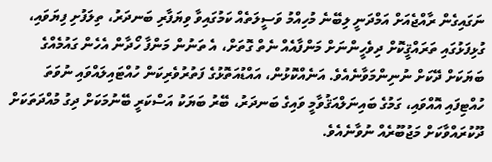ނަގައިގެން ރާއްޖެއަށް އަމްދަނީ ލިބޭނެ މުހިއްމު ވަސީލަތެއް ކަމުގައިވާ ވިޔަފާރި ބަނދަރު، ތިލަފުށި ފިޔަވައި، ގުޅިފަޅުގައި ތަރައްޤީކޮށް ދިވެހީންނަށް މަންފާއެއް ނެތް ގޮތަށް، އެ ތަނުން މަންފާ ހޯދާން އެހެން ގައުމެއްގެ ބަޔަކަށް ދޭކަށް ނުނިންމަވާނެއެވެ. އަނެއްކޮޅުން، އައްޑުއަތޮޅުގެ ފަތުރުވެރިކަން ހުއްޓައިލައްވައި ނުވަތަ ހުއްޓިފައި އޮއްވައި، ގަމުގެ ބައިނަލްއަޤުވާމީ ވައިގެ ބަނދަރު، ބޭރު ބަޔަކު އަސްކަރީ ބޭނުމަކަށް ދިގު މުއްދަތަކަށް ދޫކުރައްވާކަށް މަޖުބޫރެއް ނުވާނެއެވެ.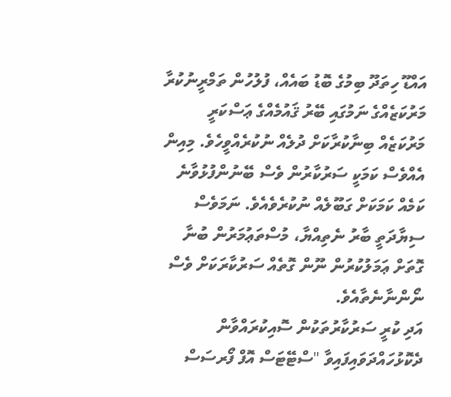އައްޑޫ ހިތަދޫ ބިމުގެ ބޮޑު ބައެއް، ފުލުހުން ތަމްރީނުކުރާ މަރުކަޒެއްގެ ނަމުގައި ބޭރު ޤައުމެއްގެ ޢަސްކަރީ މަރުކަޒެއް ބިނާކުރާކަށް ދުލެއް ނުކުރެއްވީހެވެ. މިއިން އެއްވެސް ކަމަކީ ސަރުކާރުން ވެސް ބޭނުންފުޅުވާނެ ކަމެއް ކަމަކަށް ގަބޫލެއް ނުކުރެވެއެވެ. ނަމަވެސް ސިޔާދަތީ ބާރު ނެތިއްޔާ، މުސްތަޢުމަރުން ބުނާ ގޮތަށް ޢަމަލުކުރުން ނޫން ގޮތެއް ސަރުކާރަކަށް ވެސް ނޯންނާނެތާއެވެ.
އަދި ކުރީ ސަރުކާރުތަކުން ސޮއިކުރައްވާން ދެކޮޅުހައްދަވައިފައިވާ "ސްޓޭޓަސް އޮފް ފޯރސަސް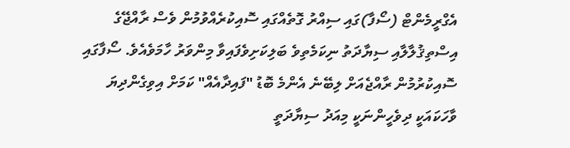އެގްރީމެންޓް (ސޯފާ)ގައި ސިއްރު ގޮތެއްގައި ސޮއިކުރެއްވުމުން ވެސް ރާއްޖޭގެ އިސްތިޤުލާލާއި ސިޔާދަތު ނިކަމެތިވެ ބަލިކަށިވެފައިވާ މިންވަރު ހާމަވެއެވެ. ސޯފާގައި ސޮއިކުރުމުން ރާއްޖެއަށް ލިބޭނެ އެންމެ ބޮޑު "ފައިދާއެއް" ކަމަށް އިވިގެންދިޔަ ވާހަކައަކީ ދިވެހީންނަކީ މިއަދު ސިޔާދަތީ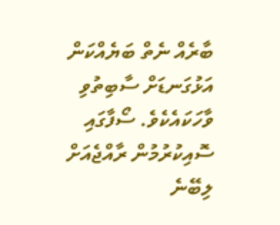ބާރެއް ނެތް ބަޔެއްކަން އަޅުގަނޑަށް ސާބިތުވި ވާހަކައެކެވެ. ސޯފާގައި ސޮއިކުރުމުން ރާއްޖެއަށް ލިބޭނެ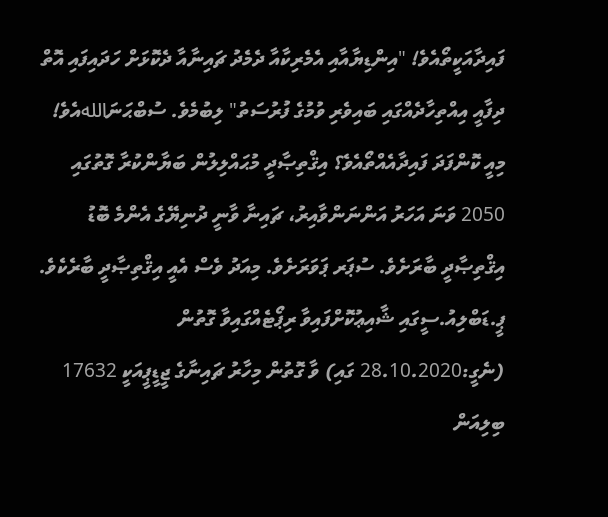ފައިދާއަކީތޯއެވެ! "އިންޑިޔާއާއި އެމެރިކާއާ ދެމެދު ޗައިނާއާ ދެކޮޅަށް ހަދައިފައި އޮތް ދިފާއީ އިއްތިހާދެއްގައި ބައިވެރި ވުމުގެ ފުރުސަތު" ލިބުމެވެ. ސުބްޙަނަاللهއެވެ! މިއީ ކޮންފަދަ ފައިދާއެއްތޯއެވެ؟ އިޤްތިޞާދީ މުޙައްލިލުން ބަޔާންކުރާ ގޮތުގައި 2050 ވަނަ އަހަރު އަންނަންވާއިރު، ޗައިނާ ވާނީ ދުނިޔޭގެ އެންމެ ބޮޑު އިޤްތިޞާދީ ބާރަށެވެ. ސުޕަރ ޕަވަރަށެވެ. މިއަދު ވެސް އެއީ އިޤްތިޞާދީ ބާރެކެވެ. ޕީ.ޑަބްލިއު.ސީގައި ޝާއިޢުކޮށްފައިވާ ރިޕޯޓެއްގައިވާ ގޮތުން (ނެގީ:28.10.2020 ގައި) ވާ ގޮތުން މިހާރު ޗައިނާގެ ޖީޑީޕީއަކީ 17632 ބިލިއަން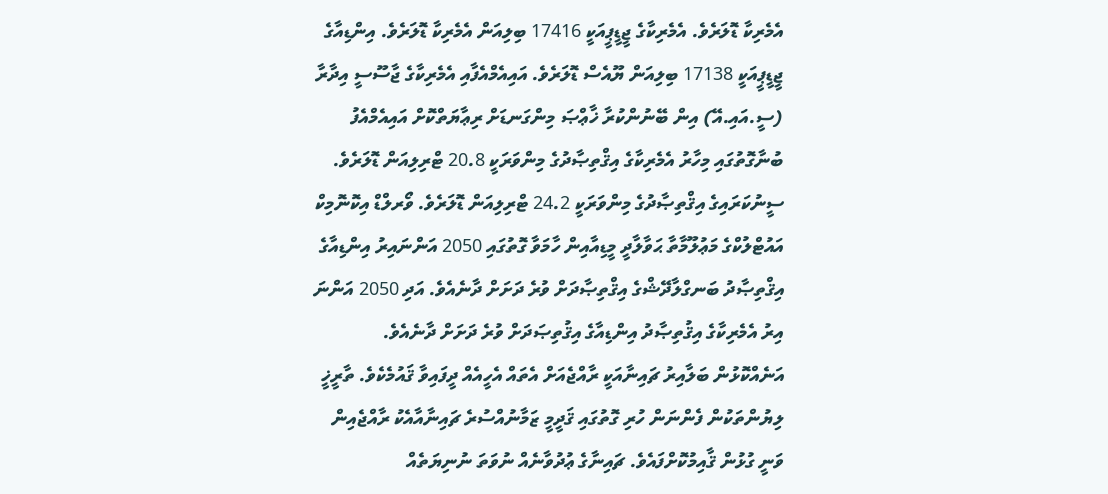އެމެރިކާ ޑޮލަރެވެ. އެމެރިކާގެ ޖީޑީޕީއަކީ 17416 ބިލިއަން އެމެރިކާ ޑޮލަރެވެ. އިންޑިއާގެ ޖީޑީޕީއަކީ 17138 ބިލިއަން ޔޫއެސް ޑޮލަރެވެ. އައިއެމްއެފާއި އެމެރިކާގެ ޖާސޫސީ އިދާރާ (ސީ.އައި.އޭ) އިން ބޭނުންކުރާ ޚާޢްޞަ މިންގަނޑަށް ރިޢާޔަތްކޮށް އައިއެމްއެފު ބުނާގޮތުގައި މިހާރު އެމެރިކާގެ އިޤްތިޞާދުގެ މިންވަރަކީ 20.8 ޓްރިލިއަން ޑޮލަރެވެ. ސީނުކަރައިގެ އިޤްތިޞާދުގެ މިންވަރަކީ 24.2 ޓްރިލިއަން ޑޮލަރެވެ. ވޯރލްޑް އިކޮނޮމިކް އައުޓްލުކްގެ މަޢުލޫމާތާ ޙަވާލާދީ މީޑިއާއިން ހާމަވާ ގޮތުގައި 2050 އަންނައިރު އިންޑިއާގެ އިޤްތިޞާދު ބަނގްލާދޭޝްގެ އިޤްތިޞާދަށް ވުރެ ދަށަށް ދާނެއެވެ. އަދި 2050 އަންނަ އިރު އެމެރިކާގެ އިޤުތިޞާދު އިންޑިއާގެ އިޤުތިޞަދަށް ވުރެ ދަށަށް ދާނެއެވެ.
އަނެއްކޮޅުން ބަލާއިރު ޗައިނާއަކީ ރާއްޖެއަށް އެތައް އެހީއެއް ދީފައިވާ ޤައުމެކެވެ. ތާރީޚީ ލިޔުންތަކުން ފެންނަން ހުރި ގޮތުގައި ޤަދީމީ ޒަމާނުއްސުރެ ޗައިނާއާއެކު ރާއްޖެއިން ވަނީ ގުޅުން ޤާއިމުކޮށްފައެވެ. ޗައިނާގެ ޢުދުވާނެއް ނުވަތަ ނުނިޔަތެއް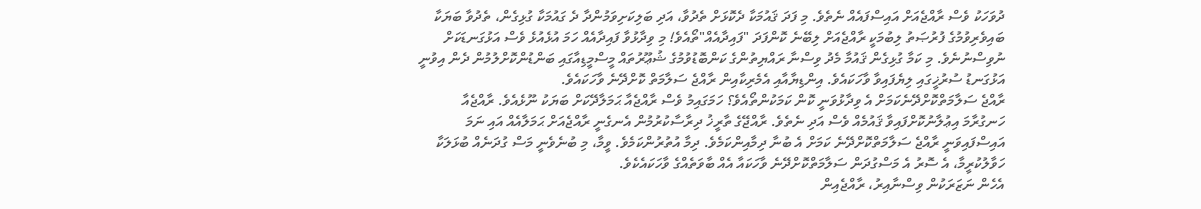ދުވަހަކު ވެސް ރާއްޖެއަށް އައިސްފައެއް ނެތެވެ. މި ފަދަ ޤައުމަކާ ދެކޮޅަށް ތެދުވާ، އަދި ބަލިކަށިވަމުންދާ ދެ ގައުމަކާ ގުޅިގެން، ތެދުވާ ބަޔަކާ ބައިވެރިވުމުގެ ފުރުޞަތު ލިބުމަކީ ރާއްޖެއަށް ލިބޭނެ ކޮންފަދަ "ފައިދާއެއް"ތޯއެވެ! މި ވިދާޅުވާ ފައިދާއެއް ހަމަ އުޅެއުޅެ ވެސް އަޅުގަނޑަކަށް ނުވިސްނުނެވެ. މި ކަމާ ގުޅިގެން ޤައުމާ މެދު ވިސްނާ ރައްޔިތުންގެ ކަންބޮޑުވުމުގެ ޝުޢޫރުތައް މީސްމީޑިއާގައި ބަންޑުންކޮށްލުމުން ދެން އިވުނީ އަޅުގަނޑު ސުރުޚީގައި ލިޔެފައިވާ ވާހަކައެވެ. އިންޑިޔާއާއި އެމެރިކާއިން ރާއްޖެ ސަލާމަތް ކޮށްދޭނެ ވާހަކައެވެ.
ރާއްޖެ ސަލާމަތްކޮށްދޭނެކަމަށް އެ ވިދާޅުވަނީ ކޮން ކަމަކުންތޯއެވެ؟ ހަމަގައިމު ވެސް ރާއްޖެއާ ޙަމަލާދޭކަށް ބަޔަކު ނޫޅެއެވެ. ރާއްޖެއާ ހަނގުރާމަ އިޢުލާނުކޮށްފައިވާ ޤައުމެއް ވެސް އަދި ނެތެވެ. ރާއްޖޭގެ ތާރީޚު ދިރާސާކުރުމުން އެނގެނީ ރާއްޖެއަށް ޙަމަލާއެއް އައި ނަމަ އައިސްފައިވަނީ ރާއްޖެ ސަލާމަތްކޮށްދޭނެ ކަމަށް އެ ބުނާ ދިމާއިންކަމެވެ. ދިމާ އުތުރުންކަމެވެ. ވީމާ، މި ބުނެވެނީ މަސް ގުދަނެއް ބުޅަލަކާ ހަވާލުކުރީމާ، އެ ސޮރު އެ މަސްގުދަން ސަލާމަތްކޮށްދޭނެ ވާހަކައާ އެއް ބާވަތެއްގެ ވާހަކައެކެވެ.
އެހެން ނަޒަރަކުން ވިސްނާއިރު، ރާއްޖެއިން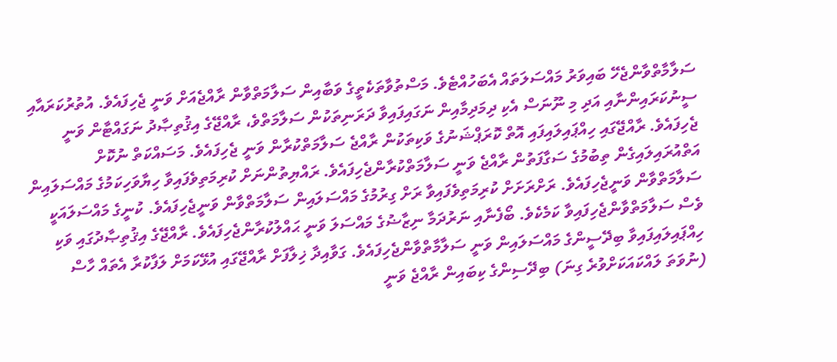ސަލާމާތްވާންޖެހޭ ބައިވަރު މައްސަލަތައް އެބަހުއްޓެވެ. މަސްތުވާތަކެތީގެ ވަބާއިން ސަލާމަތްވާން ރާއްޖެއަށް ވަނީ ޖެހިފައެވެ. އުތުރުކަރައާއި ސީނުކަރައިންނާއި އަދި މި ނޫނަސް އެކި ދިމަދިމާއިން ނަގައިފައިވާ ދަރަނިތަކުން ސަލާމަތްވެ، ރާއްޖޭގެ އިޤުތިޞާދު ނަގައްޓާން ވަނީ ޖެހިފައެވެ. ރާއްޖޭގައި ހިއްޕައިލައިފައި އޮތް ކޮރަޕްޝަނުގެ ވަކިތަކުން ރާއްޖެ ސަލާމަތްކުރާން ވަނީ ޖެހިފައެވެ. މަސައްކަތް ނުކޮށް އަތްއުރައިލައިގެން ތިބުމުގެ ސަގާފަތުން ރާއްޖެ ވަނީ ސަލާމަތްކުރާންޖެހިފައެވެ. ރައްޔިތުންނަށް ކުރިމަތިވެފައިވާ ހިޔާވަހިކަމުގެ މައްސަލައިން ސަލާމަތްވާން ވަނީޖެހިފައެވެ. ރަށްރަށަށް ކުރިމަތިވެފައިވާ ރަށް ގިރުމުގެ މައްސަލައިން ސަލާމަތްވާން ވަނީޖެހިފައެވެ. ކުނީގެ މައްސަލައަކީ ވެސް ސަލާމަތްވާންޖެހިފައިވާ ކަމެކެވެ. ބޯފެނާއި ނަރުދަމާ ނިޒާޟުގެ މައްސަލަ ވަނީ ޙައްލުކުރާންޖެހިފައެވެ. ރާއްޖޭގެ އިޤުތިޞާދުގައި ވަކި ހިއްޕައިލައިފައިވާ ބިދޭސީންގެ މައްސަލައިން ވަނީ ސަލާމާތްވާންޖެހިފައެވެ. ގަވާއިދާ ޚިލާފަށް ރާއްޖޭގައި އުޅޭކަމަށް ލަފާކުރާ އެތައް ހާސް (ނުވަތަ ލައްކައަކަށްވުރެ ގިނަ) ބިދޭސިންގެ ކިބައިން ރާއްޖެ ވަނީ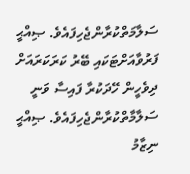ސަލާމަތްކުރާންޖެހިފައެވެ. ޞިއްޙީ ފަރުވާއަށްޓަކައި ބޭރު ކަރަކަރައަށް ދިވެހީން ހޭދަކުރާ ފައިސާ ވަނީ ސަލާމާތްކުރާންޖެހިފައެވެ. ޞިއްޙީ ނިޒާމު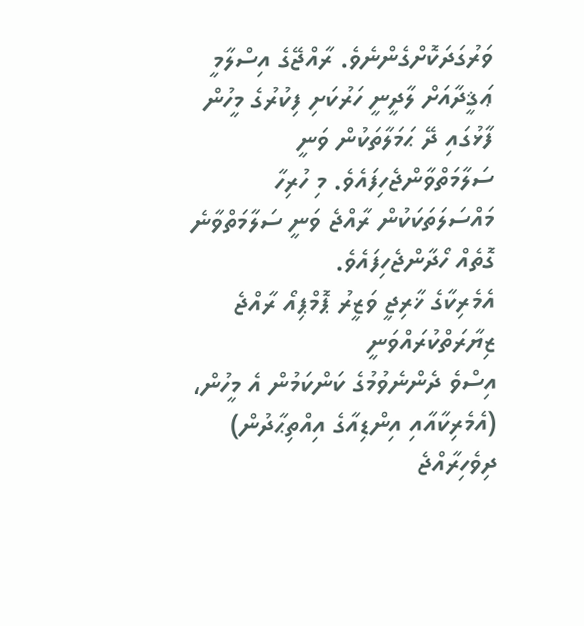ވަރުގަދަކޮށްގެންނެވެ. ރާއްޖޭގެ އިސްލާމީ ޢަޤީދާއަށް ލާދީނީ ހަރުކަށި ފިކުރުގެ މީހުން ފާޅުގައި ދޭ ޙަމަލާތަކުން ވަނީ ސަލާމަތްވާންޖެހިފައެވެ. މި ހުރިހާ މައްސަލަތަކަކުން ރާއްޖެ ވަނީ ސަލާމަތްވާނެ ގޮތެއް ހޯދާންޖެހިފައެވެ.
އެމެރިކާގެ ޚާރިޖީ ވަޒީރު ޕޮމްޕިއޯ ރާއްޖެ ޒިޔާރަތްކުރައްވަނީ
އިސްވެ ދެންނެވުމުގެ ކަންކަމުން އެ މީހުން، (އެމެރިކާއާއި އިންޑިއާގެ އިއްތިޙާދުން) ދިވެހިރާއްޖެ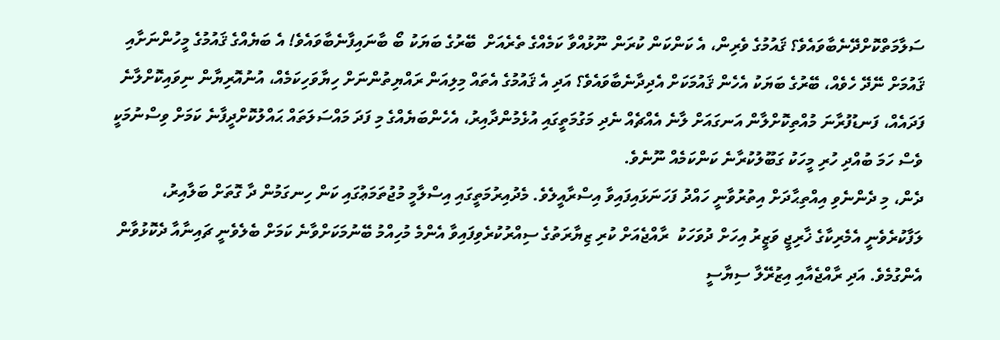ސަލާމަތްކޮށްދޭނެބާވައެވެ؟ ޤައުމުގެ ވެރިން، އެ ކަންކަން ކުރަން ނޫޅުއްވާ ކަމެއްގެ ތެރެއަށް  ބޭރުގެ ބަޔަކު ބޯ ބާނައިފާނެބާވައެވެ! އެ ބަޔެއްގެ ޤައުމުގެ މީހުންނަށާއި ޤައުމަށް ނޭދޭ ހެވެއް، ބޭރުގެ ބަޔަކު އެހެން ޤައުމަކަށް އެދިދާނެބާވައެވެ؟ އަދި އެ ޤައުމުގެ އެތައް މިލިއަން ރައްޔިތުންނަށް ހިޔާވަހިކަމެއް، އުނުއޮރިޔާން ނިވައިކޮށްލާނެ ފަދައެއް، ފަނޑުފުރާނަ މުއްތިކޮށްލާން އަނގައަށް ލާނެ އެއްޗެއް ނެދި މަގުމަތީގައި އުޅެމުންދާއިރު، އެހެންބަޔެއްގެ މި ފަދަ މައްސަލަތައް ޙައްލުކޮށްދީފާނެ ކަމަށް ވިސްނުމަކީ ވެސް ހަމަ ބުއްދި ހުރި މީހަކު ގަބޫލުކުރާނެ ކަންކަމެއް ނޫނެވެ.
ދެން، މި ދެންނެވި އިއްތިޙާދަށް އިތުރުވާނީ ހައްދު ފަހަނަޅައިފައިވާ އިސްރާއީލެވެ. މެދުއިރުމަތީގައި އިސްލާމީ މުޖުތަމަޢުގައި ކަން ހިނގަމުން ދާ ގޮތަށް ބަލާއިރު، ލަފާކުރެވެނީ އެމެރިކާގެ ޚާރިޖީ ވަޒީރު އިހަށް ދުވަހަކު  ރާއްޖެއަށް ކުރި ޒިޔާރަތުގެ ސިއްރުކުރެވިފައިވާ އެންމެ މުހިއްމު ބޭނުމަކަށްވާނެ ކަމަށް ބެލެވެނީ ޗައިނާއާ ދެކޮޅުވާން އެންގުމެވެ. އަދި ރާއްޖެއާއި އިޒުރޭލާ ސިޔާސީ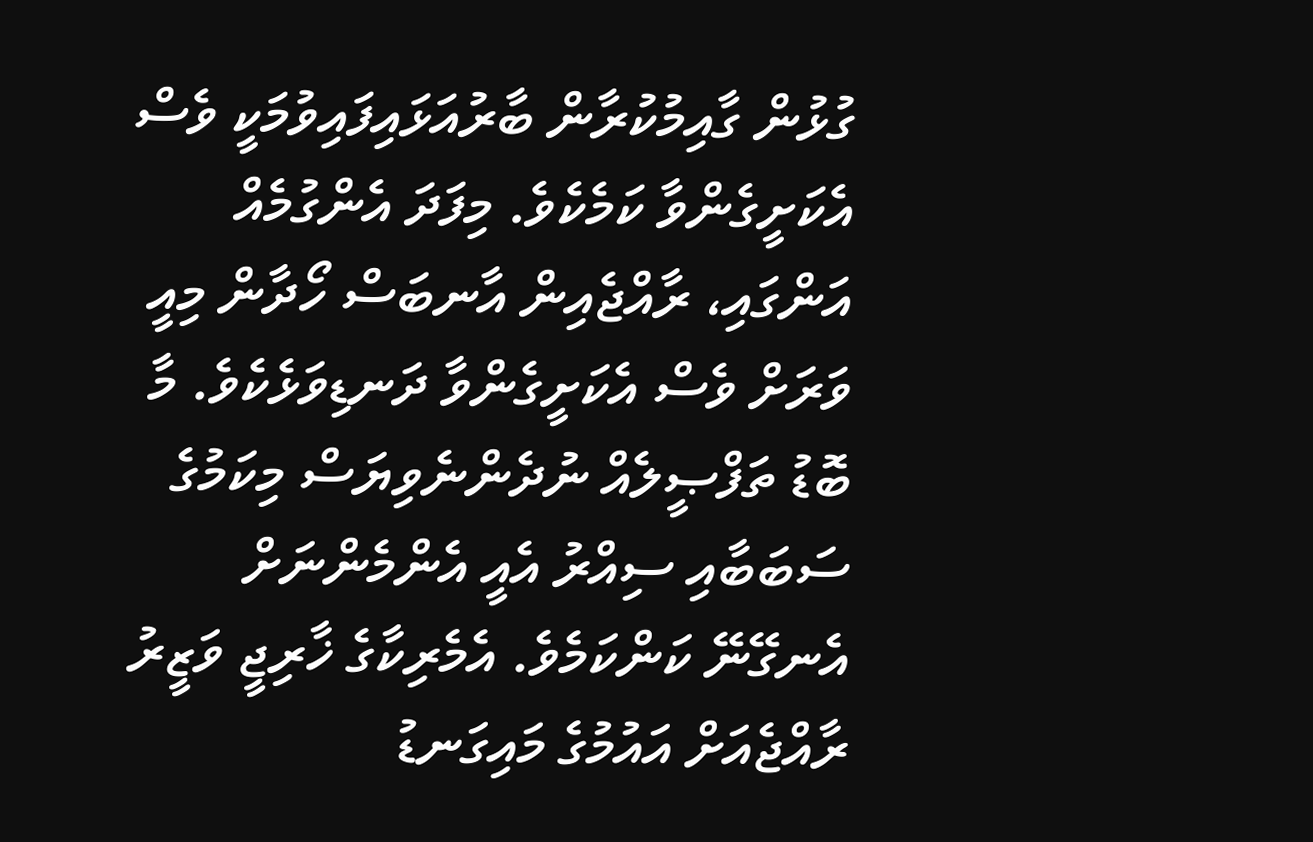ގުޅުން ގާއިމުކުރާން ބާރުއަޅައިފައިވުމަކީ ވެސް އެކަށީގެންވާ ކަމެކެވެ. މިފަދަ އެންގުމެއް އަންގައި، ރާއްޖެއިން އާނބަސް ހޯދާން މިއީ ވަރަށް ވެސް އެކަށީގެންވާ ދަނޑިވަޅެކެވެ. މާ ބޮޑު ތަފްޞީލެއް ނުދެންނެވިޔަސް މިކަމުގެ ސަބަބާއި ސިއްރު އެއީ އެންމެންނަށް އެނގޭނޭ ކަންކަމެވެ. އެމެރިކާގެ ޚާރިޖީ ވަޒީރު ރާއްޖެއަށް އައުމުގެ މައިގަނޑު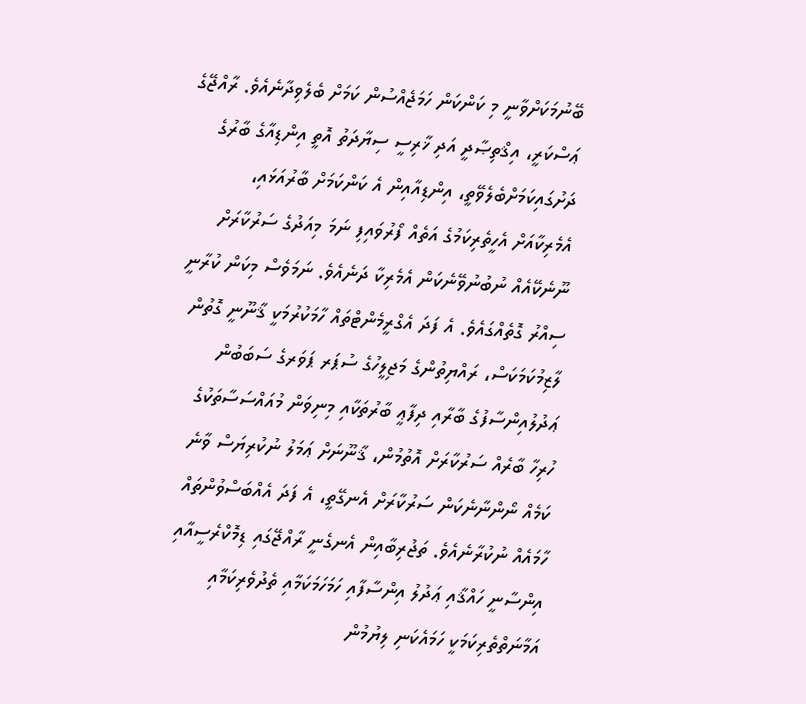ބޭނުމަކަށްވާނީ މި ކަންކަން ހަމަޖެއްސުން ކަމަށް ބެލެވިދާނެއެވެ. ރާއްޖޭގެ ޢަސްކަރީ، އިޤްތިޞާދީ އަދި ޚާރިސީ ސިޔާދަތު އޮތީ އިންޑިއާގެ ބާރުގެ ދަށުގައިކަމަށްބެލެވޭތީ، އިންޑިއާއިން އެ ކަންކަމަށް ބާރުއަޅައި، އެމެރިކާއަށް އެހީތެރިކަމުގެ އަތެއް ފޯރުވައިފި ނަމަ މިއަދުގެ ސަރުކާރަށް ނޫނެކޭއެއް ނުބުނުވޭނެކަން އެމެރިކާ ދަނެއެވެ. ނަމަވެސް މިކަން ކުރާނީ ސިއްރު ގޮތެއްގައެވެ. އެ ފަދަ އެގްރީމެންޓްތައް ހާމަކުރުމަކީ ޤާނޫނީ ގޮތުން ލާޒިމުކަމަކަސް، ރައްޔިތުންގެ މަޖިލީހުގެ ސުޕަރ ޕަވަރގެ ސަބަބުން ޢަދުލުއިންސާފުގެ ބާރާއި ދިފާޢީ ބާރުތަކާއި މިނިވަން މުއައްސަސާތަކުގެ ހުރިހާ ބާރެއް ސަރުކާރަށް އޮތުމުން، ޤާނޫނަށް ޢަމަލު ނުކުރިޔަސް ވާނެ ކަމެއް ނޯންނާނެކަން ސަރުކާރަށް އެނގޭތީ، އެ ފަދަ އެއްބަސްވުންތައް ހާމައެއް ނުކުރާނެއެވެ. ތަޖުރިބާއިން އެނގެނީ ރާއްޖޭގައި ޑިމޮކްރެސީއާއި އިންސާނީ ހައްޤާއި ޢަދުލު އިންސާފާއި ހަމަހަމަކަމާއި ތެދުވެރިކަމާއި އަމާނަތްތެރިކަމަކީ ހަމައެކަނި ލިޔުމުން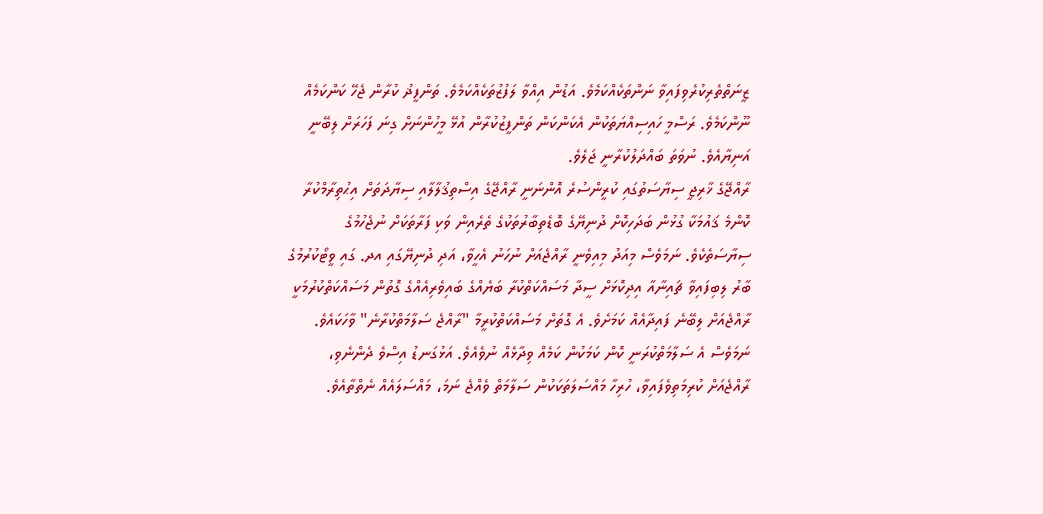ޒީނަތްތެރިކުރެވިފައިވާ ނަންތަކެއްކަމެވެ. އަޑުން އިއްވާ ލަފުޒުތަކެއްކަމެވެ. ތަންފީޛު ކުރާން ޖެހޭ ކަންކަމެއް ނޫންކަމެވެ. ރަސްމީ ހައިސިއްޔަތަކުން އެކަންކަން ތަންފީޒުކުރާން އުޅޭ މީހުންނަށް ގިނަ ފަހަރަށް ލިބޭނީ އަނިޔާއެވެ. ނުވަތަ ބައްދަލުކުރާނީ ޖަލެވެ.
ރާއްޖޭގެ ޚާރިޖީ ސިޔާސަތުގައި ކުރީންސުރެ އޮންނަނީ ރާއްޖޭގެ އިސްތިޤުލާލާއި ސިޔާދަތަށް އިޙުތިރާމްކުރާ ކޮންމެ ޤައުމަކާ ގުޅުން ބަދަހިކޮށް ދުނިޔޭގެ ބޮޑެތިބާރުތަކުގެ ތެރެއިން ވަކި ފަރާތަކަށް ނުޖެހުމުގެ ސިޔާސަތެކެވެ. ނަމަވެސް މިއަދު މިއިވެނީ ރާއްޖެއަށް ނުހަނު އެހީވާ، އަދި ދުނިޔޭގައި އދ. ގައި ވީޓޯކުރުމުގެ ބާރު ލިބިފައިވާ ޗައިނާއާ އިދިކޮޅަށް ސީދާ މަސައްކަތްކުރާ ބަޔެއްގެ ބައިވެރިއެއްގެ ގޮތުން މަސައްކަތްކުރުމަކީ ރާއްޖެއަށް ލިބޭނެ ފައިދާއެއް ކަމަށެވެ. އެ ގޮތަށް މަސައްކަތްކުރީމާ "ރާއްޖެ ސަލާމަތްކުރާނެ" ވާހަކައެވެ.  ނަމަވެސް އެ ސަލާމަތްކުރަނީ ކޮން ކަމަކުން ކަމެއް ވިދާޅެއް ނުވެއެވެ. އަޅުގަނޑު އިސްވެ ދެންނެވި، ރާއްޖެއަށް ކުރިމަތިވެފައިވާ، ހުރިހާ މައްސަލަތަކަކުން ސަލާމަތް ވެއްޖެ ނަމަ، މައްސަލައެއް ނެތްތާއެވެ.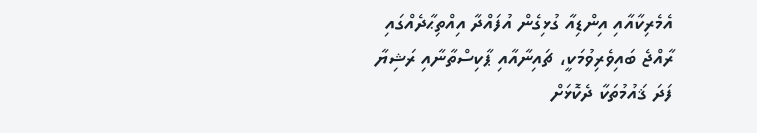އެމެރިކާއާއި އިންޑިއާ ގުޅިގެން އުފައްދާ އިއްތިޙާދެއްގައި ރާއްޖެ ބައިވެރިވުމަކީ، ޗައިނާއާއި ޕާކިސްތާނާއި ރަޝިޔާ ފަދަ ޤައުމުތަކާ ދެކޮޅަށް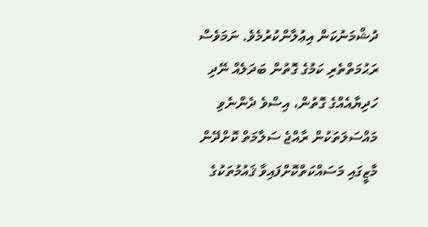ދުޝްމަނުކަން އިޢުލާންކުރުމެވެ. ނަމަވެސް ރަޙުމަތްތެރި ކަމުގެ ގޮތުން ބަދަލެއް ނޭދި ހަދިޔާއެއްގެ ގޮތުން، އިސްވެ ދެންނެވި މައްސަލަތަކުން ރާއްޖެ ސަލާމަތް ކޮށްދޭން މާޒީގައި މަސައްކަތްކޮށްފައިވާ ޤައުމުތަކުގެ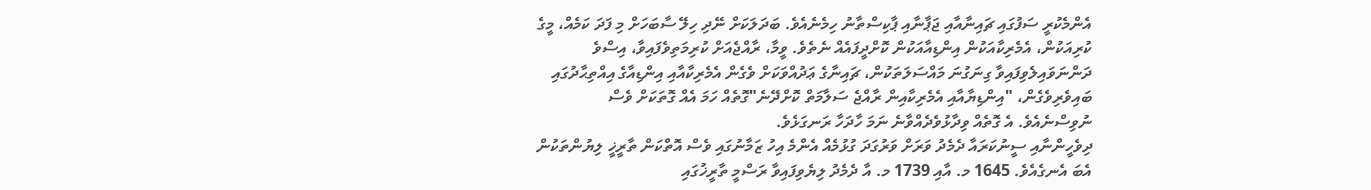އެންމެކުރީ ސަފުގައި ޗައިނާއާއި ޖަޕާނާއި ޕާކިސްތާނު ހިމެނެއެވެ. ބަދަލަކަށް ނޭދި ހިލޭ ސާބަހަށް މި ފަދަ ކަމެއް، މީގެ ކުރިއަކުން، އެމެރިކާއަކުން އިންޑިއާއަކުން ކޮށްދީފައެއް ނެތެވެ. ވީމާ، ރާއްޖެއަށް ކުރިމަތިވެފައިވާ، އިސްވެ ދަންނަވައިލެވިފައިވާ ގިނަގުނަ މައްސަލަތަކުން، ޗައިނާގެ ޢަދުއްވަކަށް ވެގެން އެމެރިކާއާއި އިންޑިއާގެ އިއްތިޙާދުގައި ބައިވެރިވެގެން، "އިންޑިޔާއާއި އެމެރިކާއިން ރާއްޖެ ސަލާމަތް ކޮށްދޭނެ"ގޮތެއް ހަމަ އެއް ގޮތަކަށް ވެސް ނުވިސްނެއެވެ. އެ ގޮތެއް ވިދާޅުވެދެއްވާނެ ނަމަ ހާދަހާ ރަނގަޅެވެ.
ދިވެހީންނާއި ސީނުކަރައާ ދެމެދު ވަރަށް ވަރުގަދަ ގުޅުމެއް އެންމެ އިހު ޒަމާނުގައި ވެސް އޮތްކަން ތާރީޚީ ލިޔުންތަކުން އެބަ އެނގެއެވެ. 1645 މ. އާއި 1739 މ. އާ ދެމެދު ލިޔެވިފައިވާ ރަސްމީ ތާރީޚުގައި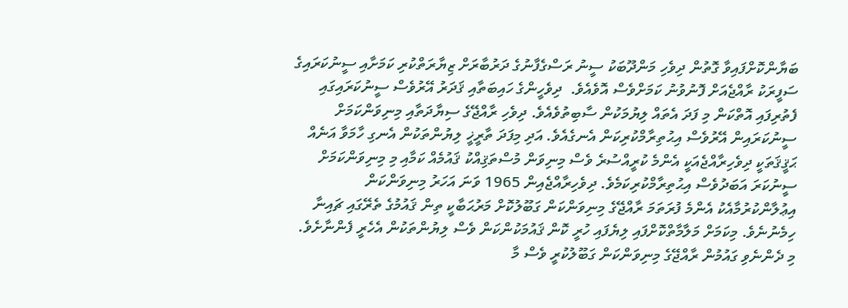ބަޔާންކޮށްފައިވާ ގޮތުން ދިވެހި މަންދޫބަކު ސީނު ރަސްގެފާނުގެ ދަރުބާރަށް ޒިޔާރަތްކުރި ކަމަށާއި ސީނުކަރައިގެ ސަފީރަކު ރާއްޖެއަށް ފޮނުވުނު ކަމަށްވެސް އޮވެއެވެ.  ދިވެހީންގެ ހައިބަތާއި ޤަދަރު އޭރުވެސް ސީނުކަރައިގައި ފެތުރިފައި އޮތްކަން މި ފަދަ އެތައް ލިޔުމަކުން ސާބިތުވެއެވެ. ދިވެހި ރާއްޖޭގެ ސިޔާދަތާއި މިނިވަންކަމަށް ސީނުކަރައިން އޭރުވެސް އިޙުތިރާމްކުރިކަން އެނގެއެވެ. އަދި މިފަދަ ތާރީޚީ ލިޔުންތަކުން އެނގި ހާމަވާ އަނެއް ޙަޤީޤަތަކީ ދިވެހިރާއްޖެއަކީ އެންމެ ކުރީއްސުރެ ވެސް މިނިވަން މުސްތަޤިއްކު ޤައުމެއް ކަމާއި މި މިނިވަންކަމަށް ސީނުކަރަ އަބަދުވެސް އިޙުތިރާމްކުރިކަމެވެ. ދިވެހިރާއްޖެއިން 1965 ވަނަ އަހަރު މިނިވަންކަން އިޢުލާންކުރުމާއެކު އެންމެ ފުރަތަމަ ރާއްޖޭގެ މިނިވަންކަން ގަބޫލުކޮށް މަރުޙަބާކީ ތިން ޤައުމުގެ ތެރޭގައި ޗައިނާ ހިމެނުނެވެ. މިކަމަށް މަލާމާތްކޮށްފައި ލިޔެފައި ހުރީ ކޮން ޤައުމަކުންކަން ވެސް ލިޔުންތަކުން އެހެރީ ފެންނާށެވެ. މި ދެންނެވި ގައުމުން ރާއްޖޭގެ މިނިވަންކަން ގަބޫލުކުރީ ވެސް މާ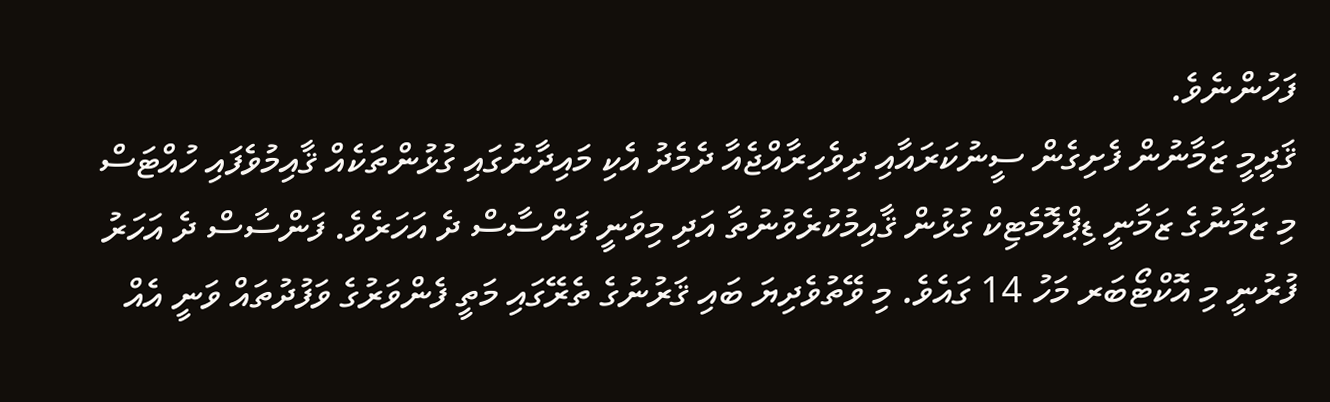ފަހުންނެވެ.
ޤަދީމީ ޒަމާނުން ފެށިގެން ސީނުކަރައާއި ދިވެހިރާއްޖެއާ ދެމެދު އެކި މައިދާނުގައި ގުޅުންތަކެއް ޤާއިމުވެފައި ހުއްޓަސް މި ޒަމާނުގެ ޒަމާނީ ޑިޕްލޮމެޓިކް ގުޅުން ޤާއިމުކުރެވުނުތާ އަދި މިވަނީ ފަންސާސް ދެ އަހަރެވެ. ފަންސާސް ދެ އަހަރު ފުރުނީ މި އޮކްޓޯބަރ މަހު 14 ގައެވެ. މި ވޭތުވެދިޔަ ބައި ޤަރުނުގެ ތެރޭގައި މަތީ ފެންވަރުގެ ވަފުދުތައް ވަނީ އެއް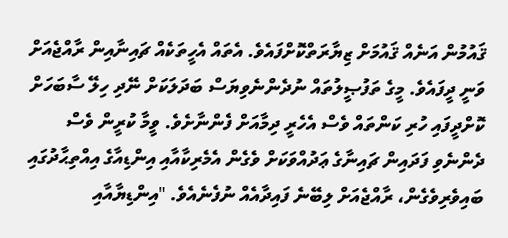ޤައުމުން އަނެއް ޤައުމަށް ޒިޔާރަތްކޮށްފައެވެ. އެތައް އެހީތަކެއް ޗައިނާއިން ރާއްޖެއަށް ވަނީ ދީފައެވެ. މީގެ ތަފުޞީލުތައް ނުދެންނެވިޔަސް ބަދަލަކަށް ނޭދި ހިލޭ ސާބަހަށް ކޮށްދީފައި ހުރި ކަންތައް ވެސް އެހެރީ ދިމާއަށް ފެންނާށެވެ. ވީމާ ކުރީން ވެސް ދެންނެވި ފަދައިން ޗައިނާގެ ޢަދުއްވަކަށް ވެގެން އެމެރިކާއާއި އިންޑިއާގެ އިއްތިޙާދުގައި ބައިވެރިވެގެން، ރާއްޖެއަށް ލިބޭނެ ފައިދާއެއް ނުފެނެއެވެ. "އިންޑިޔާއާއި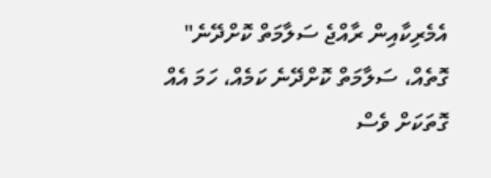އެމެރިކާއިން ރާއްޖެ ސަލާމަތް ކޮށްދޭނެ" ގޮތެއް، ސަލާމަތް ކޮށްދޭނެ ކަމެއް، ހަމަ އެއް ގޮތަކަށް ވެސް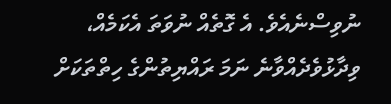ނުވިސްނެއެވެ. އެ ގޮތެއް ނުވަތަ އެކަމެއް، ވިދާޅުވެދެއްވާނެ ނަމަ ރައްޔިތުންގެ ހިތްތަކަށް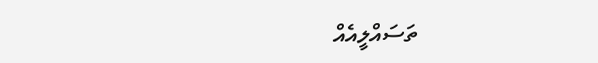ތަސައްލީއެއް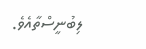ލިބުނީސްތާއެވެ.